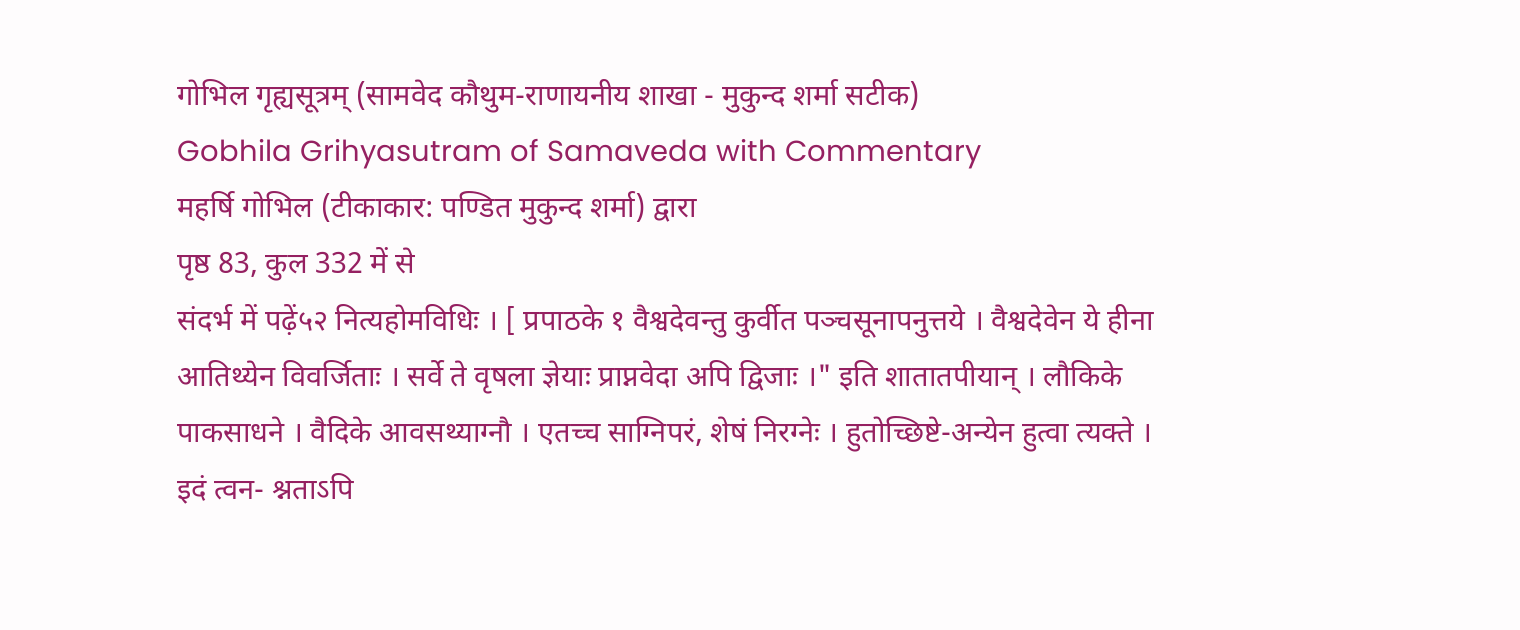गोभिल गृह्यसूत्रम् (सामवेद कौथुम-राणायनीय शाखा - मुकुन्द शर्मा सटीक)
Gobhila Grihyasutram of Samaveda with Commentary
महर्षि गोभिल (टीकाकार: पण्डित मुकुन्द शर्मा) द्वारा
पृष्ठ 83, कुल 332 में से
संदर्भ में पढ़ें५२ नित्यहोमविधिः । [ प्रपाठके १ वैश्वदेवन्तु कुर्वीत पञ्चसूनापनुत्तये । वैश्वदेवेन ये हीना आतिथ्येन विवर्जिताः । सर्वे ते वृषला ज्ञेयाः प्राप्नवेदा अपि द्विजाः ।" इति शातातपीयान् । लौकिके पाकसाधने । वैदिके आवसथ्याग्नौ । एतच्च साग्निपरं, शेषं निरग्नेः । हुतोच्छिष्टे-अन्येन हुत्वा त्यक्ते । इदं त्वन- श्नताऽपि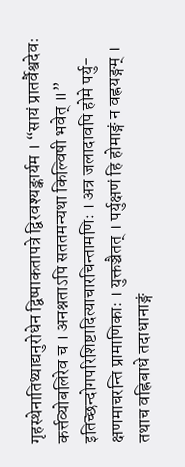गृहस्थेनातिथ्याद्यनुरोधेन द्विष्पाकतापत्रे द्विरवश्यङ्कार्यम । “सायं प्रातर्वैश्वदेवः कर्त्तव्योबलिरेव च । अनश्नताऽपि सततमन्यथा किल्विषी भवेत् ॥” इतिच्छन्दोगपरिशिष्टादित्याचारचिन्तामणिः । अत्र जलादावपि होमे पर्यु- क्षणमाचरन्ति प्रामाणिकाः । युक्तञ्चैतत् । पर्युक्षणं हि होमाङ्गं न वह्नयङ्गम् । तथाच वह्निबाधे तदाधानाङ्गं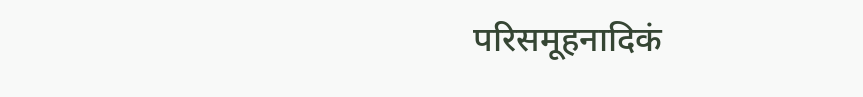परिसमूहनादिकं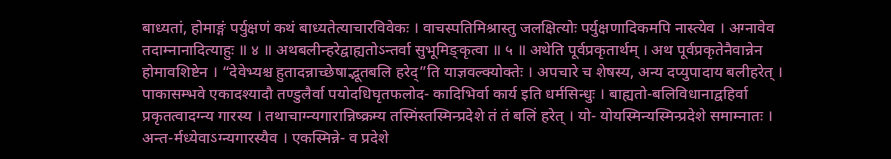बाध्यतां, होमाङ्गं पर्युक्षणं कथं बाध्यतेत्याचारविवेकः । वाचस्पतिमिश्रास्तु जलक्षित्योः पर्युक्षणादिकमपि नास्त्येव । अग्नावेव तदाम्नानादित्याहुः ॥ ४ ॥ अथबलीन्हरेद्वाह्यतोऽन्तर्वा सुभूमिङ्कृत्वा ॥ ५ ॥ अथेति पूर्वप्रकृतार्थम् । अथ पूर्वप्रकृतेनैवान्नेन होमावशिष्टेन । “देवेभ्यश्च हुतादन्नाच्छेषाद्भूतबलि हरेद्”ति याज्ञवल्क्योक्तेः । अपचारे च शेषस्य, अन्य दप्युपादाय बलीहरेत् । पाकासम्भवे एकादश्यादौ तण्डुलैर्वा पयोदधिघृतफलोद- कादिभिर्वा कार्य इति धर्मसिन्धुः । बाह्यतो-बलिविधानाद्वहिर्वा प्रकृतत्वादग्न्य गारस्य । तथाचाग्न्यगारान्निष्क्रम्य तस्मिंस्तस्मिन्प्रदेशे तं तं बलिं हरेत् । यो- योयस्मिन्यस्मिन्प्रदेशे समाम्नातः । अन्त-र्मध्येवाऽग्न्यगारस्यैव । एकस्मिन्ने- व प्रदेशे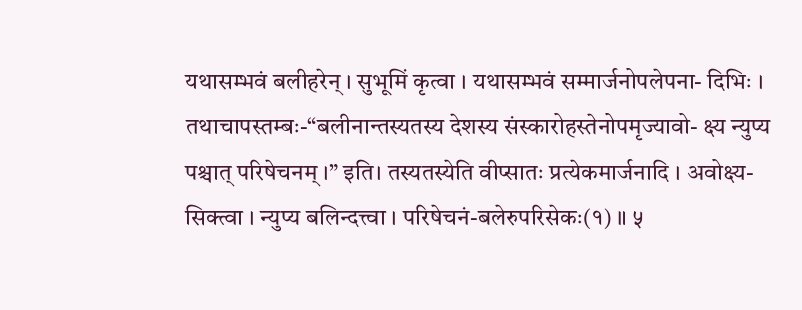यथासम्भवं बलीहरेन् । सुभूमिं कृत्वा । यथासम्भवं सम्मार्जनोपलेपना- दिभिः । तथाचापस्तम्बः-“बलीनान्तस्यतस्य देशस्य संस्कारोहस्तेनोपमृज्यावो- क्ष्य न्युप्य पश्चात् परिषेचनम् ।” इति। तस्यतस्येति वीप्सातः प्रत्येकमार्जनादि । अवोक्ष्य-सिक्त्वा । न्युप्य बलिन्दत्त्वा । परिषेचनं-बलेरुपरिसेकः(१) ॥ ५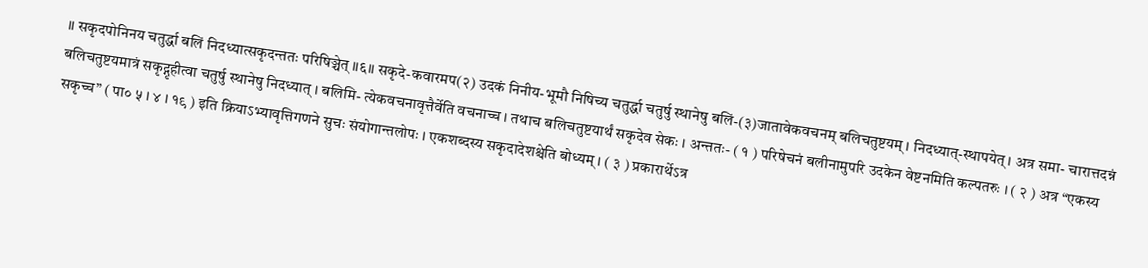॥ सकृदपोनिनय चतुर्द्धा बलिं निदध्यात्सकृदन्ततः परिषिञ्चेत् ॥६॥ सकृदे-कवारमप(२) उदकं निनीय-भूमौ निषिच्य चतुर्द्धा चतुर्षु स्थानेषु बलिं-(३)जातावेकवचनम् बलिचतुष्टयम् । निदध्यात्-स्थापयेत् । अत्र समा- चारात्तदन्नं बलिचतुष्टयमात्रं सकृद्गृहीत्वा चतुर्षु स्थानेषु निदध्यात् । बलिमि- त्येकवचनावृत्तैर्वेति वचनाच्च । तथाच बलिचतुष्टयार्थं सकृदेव सेकः । अन्ततः- ( १ ) परिषेचनं बलीनामुपरि उदकेन वेष्टनमिति कल्पतरुः । ( २ ) अत्र “एकस्य सकृच्च” ( पा० ५ । ४ । १९ ) इति क्रियाऽभ्यावृत्तिगणने सुचः संयोगान्तलोपः । एकशब्दस्य सकृदादेशश्चेति बोध्यम् । ( ३ ) प्रकारार्थेऽत्र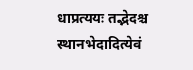धाप्रत्ययः तद्भेदश्च स्थानभेदादित्येवं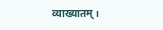व्याख्यातम् ।